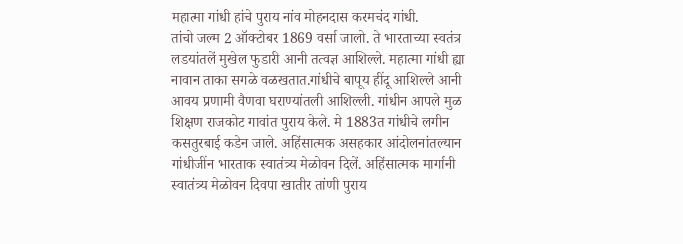महात्मा गांधी हांचे पुराय नांव मोहनदास करमचंद गांधी.
तांचो जल्म 2 ऑक्टोबर 1869 वर्सा जालो. ते भारताच्या स्वतंत्र लडयांतलें मुखेल फुडारी आनी तत्वज्ञ आशिल्ले. महात्मा गांधी ह्या नावान ताका सगळे वळखतात.गांधीचे बापूय हींदू आशिल्ले आनी आवय प्रणामी वैणवा घराण्यांतली आशिल्ली. गांधीन आपले मुळ शिक्षण राजकोट गावांत पुराय केले. मे 1883त गांधीचे लगीन कसतुरबाई कडेन जाले. अहिंसात्मक असहकार आंदोलनांतल्यान गांधीजींन भारताक स्वातंत्र्य मेळोवन दिलें. अहिंसात्मक मार्गानी स्वातंत्र्य मेळोवन दिवपा खातीर तांणी पुराय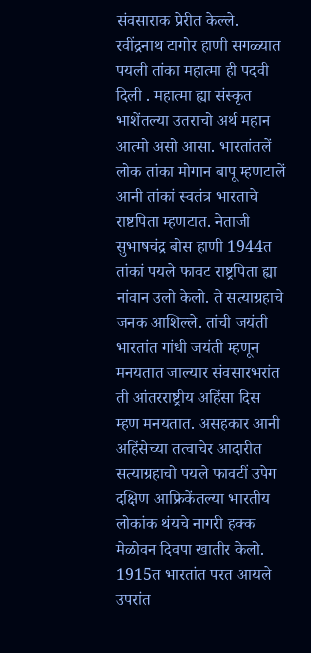संवसाराक प्रेरीत केल्ले. रवींद्रनाथ टागोर हाणी सगळ्यात पयली तांका महात्मा ही पदवी दिली . महात्मा ह्या संस्कृत भाशेंतल्या उतराचो अर्थ महान आत्मो असो आसा. भारतांतलें लोक तांका मोगान बापू म्हणटालें आनी तांकां स्वतंत्र भारताचे राष्टपिता म्हणटात. नेताजी सुभाषचंद्र बोस हाणी 1944त तांकां पयले फावट राष्ट्रपिता ह्या नांवान उलो केलो. ते सत्याग्रहाचे जनक आशिल्ले. तांची जयंती भारतांत गांधी जयंती म्हणून मनयतात जाल्यार संवसारभरांत ती आंतरराष्ट्रीय अहिंसा दिस म्हण मनयतात. असहकार आनी अहिंसेच्या तत्वाचेर आदारीत सत्याग्रहाचो पयले फावटीं उपेग दक्षिण आफ्रिकेंतल्या भारतीय लोकांक थंयचे नागरी हक्क मेळोवन दिवपा खातीर केलो. 1915त भारतांत परत आयले उपरांत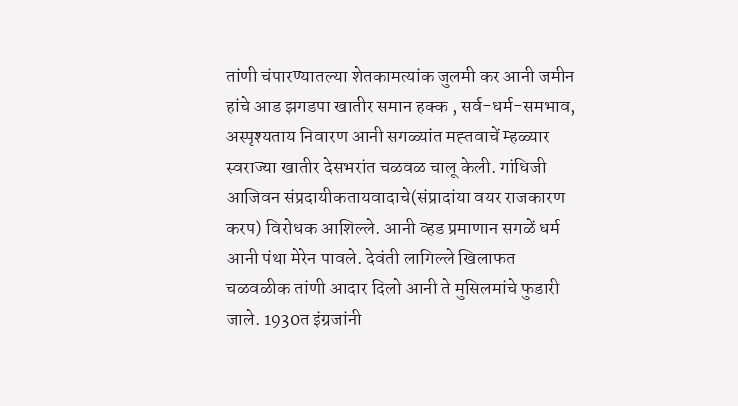तांणी चंपारण्यातल्या शेतकामत्यांक जुलमी कर आनी जमीन हांचे आड झगडपा खातीर समान हक्क , सर्व-धर्म-समभाव, अस्पृश्यताय निवारण आनी सगळ्यांत मह्तवाचें म्हळ्यार स्वराज्या खातीर देसभरांत चळवळ चालू केली. गांधिजी आजिवन संप्रदायीकतायवादाचे(संप्रादांया वयर राजकारण करप) विरोधक आशिल्ले. आनी व्हड प्रमाणान सगळें धर्म आनी पंथा मेरेन पावले. देवंती लागिल्ले खिलाफत चळवळीक तांणी आदार दिलो आनी ते मुसिलमांचे फुडारी जाले. 1930त इंग्रजांनी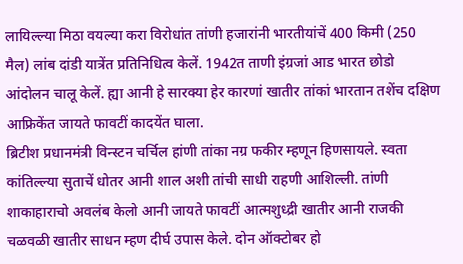लायिल्ल्या मिठा वयल्या करा विरोधांत तांणी हजारांनी भारतीयांचें 400 किमी (250 मैल) लांब दांडी यात्रेंत प्रतिनिधित्व केलें. 1942त ताणी इंग्रजां आड भारत छोडो आंदोलन चालू केलें. ह्या आनी हे सारक्या हेर कारणां खातीर तांकां भारतान तशेंच दक्षिण आफ्रिकेंत जायते फावटीं कादयेंत घाला.
ब्रिटीश प्रधानमंत्री विन्स्टन चर्चिल हांणी तांका नग्र फकीर म्हणून हिणसायले. स्वता कांतिल्ल्या सुताचें धोतर आनी शाल अशी तांची साधी राहणी आशिल्ली. तांणी शाकाहाराचो अवलंब केलो आनी जायते फावटीं आत्मशुध्द्री खातीर आनी राजकी चळवळी खातीर साधन म्हण दीर्घ उपास केले. दोन ऑक्टोबर हो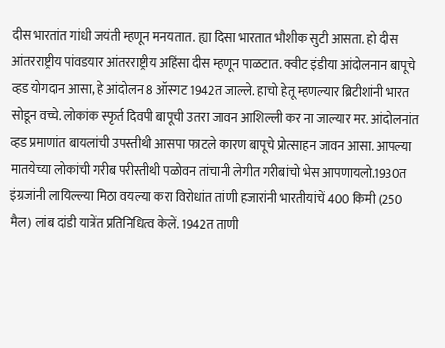दीस भारतांत गांधी जयंती म्हणून मनयतात. ह्या दिसा भारतात भौशीक सुटी आसता. हो दीस आंतरराष्ट्रीय पांवडयार आंतरराष्ट्रीय अहिंसा दीस म्हणून पाळटात. क्वीट इंडीया आंदोलनान बापूचे व्हड योगदान आसा, हे आंदोलन 8 ऑस्गट 1942त जाल्ले. हाचो हेतू म्हणल्यार ब्रिटीशांनी भारत सोडून वच्चे. लोकांक स्फृर्त दिवपी बापूची उतरा जावन आशिल्ली कर ना जाल्यार मर. आंदोलनांत व्हड प्रमाणांत बायलांची उपस्तीथी आसपा फाटले कारण बापूचे प्रोत्साहन जावन आसा. आपल्या मातयेच्या लोकांची गरीब परीस्तीथी पळोवन तांचानी लेगीत गरीबांचो भेस आपणायलो.1930त इंग्रजांनी लायिल्ल्या मिठा वयल्या करा विरोधांत तांणी हजारांनी भारतीयांचें 400 किमी (250 मैल) लांब दांडी यात्रेंत प्रतिनिधित्व केलें. 1942त ताणी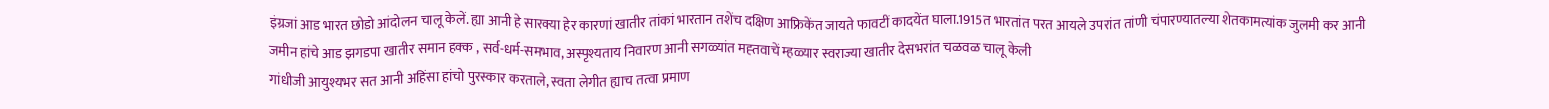इंग्रजां आड भारत छोडो आंदोलन चालू केलें. ह्या आनी हे सारक्या हेर कारणां खातीर तांकां भारतान तशेंच दक्षिण आफ्रिकेंत जायते फावटीं कादयेंत घाला.1915त भारतांत परत आयले उपरांत तांणी चंपारण्यातल्या शेतकामत्यांक जुलमी कर आनी जमीन हांचे आड झगडपा खातीर समान हक्क , सर्व-धर्म-समभाव, अस्पृश्यताय निवारण आनी सगळ्यांत मह्तवाचें म्हळ्यार स्वराज्या खातीर देसभरांत चळवळ चालू केली
गांधीजी आयुश्यभर सत आनी अहिंसा हांचो पुरस्कार करताले, स्वता लेगीत ह्याच तत्वा प्रमाण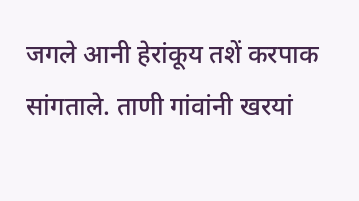जगले आनी हेरांकूय तशें करपाक सांगताले. ताणी गांवांनी खरयां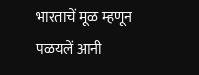भारताचें मूळ म्हणून पळयलें आनी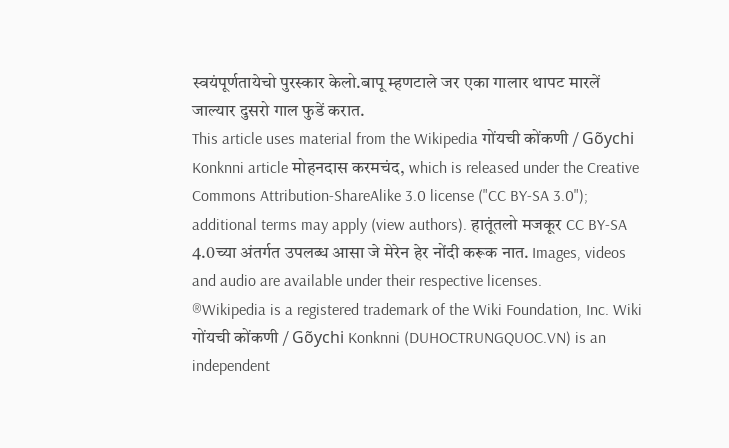स्वयंपूर्णतायेचो पुरस्कार केलो.बापू म्हणटाले जर एका गालार थापट मारलें जाल्यार दुसरो गाल फुडें करात.
This article uses material from the Wikipedia गोंयची कोंकणी / Gõychi Konknni article मोहनदास करमचंद, which is released under the Creative Commons Attribution-ShareAlike 3.0 license ("CC BY-SA 3.0"); additional terms may apply (view authors). हातूंतलो मजकूर CC BY-SA 4.0च्या अंतर्गत उपलब्ध आसा जे मेरेन हेर नोंदी करूक नात. Images, videos and audio are available under their respective licenses.
®Wikipedia is a registered trademark of the Wiki Foundation, Inc. Wiki गोंयची कोंकणी / Gõychi Konknni (DUHOCTRUNGQUOC.VN) is an independent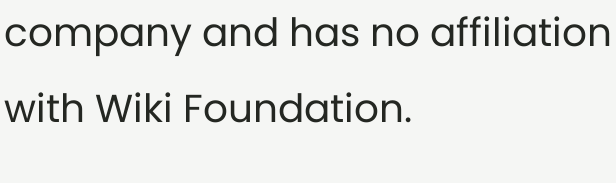company and has no affiliation with Wiki Foundation.